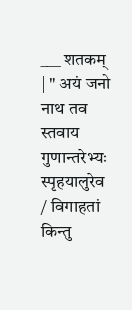___ शतकम् | " अयं जनो नाथ तव स्तवाय गुणान्तरेभ्यः स्पृहयालुरेव / विगाहतां किन्तु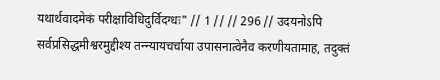यथार्थवादमेकं परीक्षाविधिदुर्विदग्धः" // 1 // // 296 // उदयनोऽपि सर्वप्रसिद्धमीश्वरमुद्दीश्य तन्न्यायचर्चाया उपासनात्वेनैव करणीयतामाह, तदुक्तं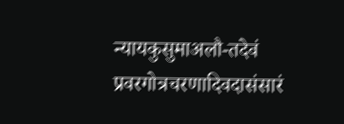न्यायकुसुमाअलौ-तदेवं प्रवरगोत्रचरणादिवदासंसारं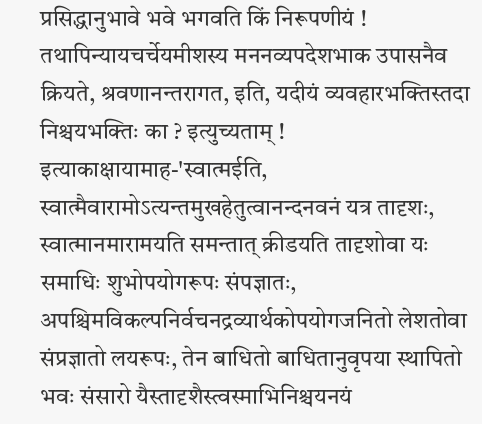प्रसिद्धानुभावे भवे भगवति किं निरूपणीयं ! तथापिन्यायचर्चेयमीशस्य मननव्यपदेशभाक उपासनैव क्रियते, श्रवणानन्तरागत, इति, यदीयं व्यवहारभक्तिस्तदा निश्चयभक्तिः का ? इत्युच्यताम् ! इत्याकाक्षायामाह-'स्वात्मईति, स्वात्मैवारामोऽत्यन्तमुखहेतुत्वानन्दनवनं यत्र तादृशः, स्वात्मानमारामयति समन्तात् क्रीडयति तादृशोवा यः समाधिः शुभोपयोगरूपः संपज्ञातः, अपश्चिमविकल्पनिर्वचनद्रव्यार्थकोपयोगजनितो लेशतोवा संप्रज्ञातो लयरूपः, तेन बाधितो बाधितानुवृपया स्थापितो भवः संसारो यैस्तादृशैस्त्वस्माभिनिश्चयनयं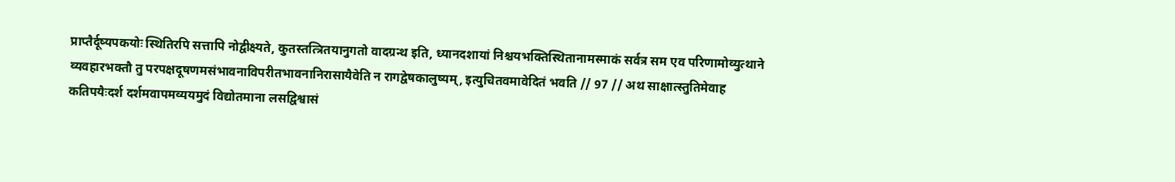प्राप्तैर्दूष्यपकयोः स्थितिरपि सत्तापि नोद्वीक्ष्यते, कुतस्तत्त्रितयानुगतो वादग्रन्थ इति, ध्यानदशायां निश्चयभक्तिस्थितानामस्माकं सर्वत्र सम एव परिणामोव्युत्थाने व्यवहारभक्तौ तु परपक्षदूषणमसंभावनाविपरीतभावनानिरासायैवेति न रागद्वेषकालुष्यम्, इत्युचितवमावेदितं भवति // 97 // अथ साक्षात्स्तुतिमेवाह कतिपयैःदर्श दर्शमवापमव्ययमुदं विद्योतमाना लसद्विश्वासं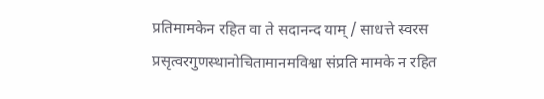प्रतिमामकेन रहित वा ते सदानन्द याम् / साधत्ते स्वरस प्रसृत्वरगुणस्थानोचितामानमविश्वा संप्रति मामके न रहित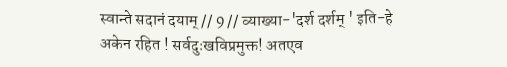स्वान्ते सदानं दयाम् // 9 // व्याख्या-'दर्श दर्शम् ' इति-हे अकेन रहित ! सर्वदुःखविप्रमुक्त! अतएव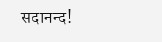सदानन्द!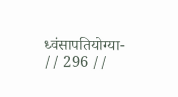ध्वंसापतियोग्या- // 296 //